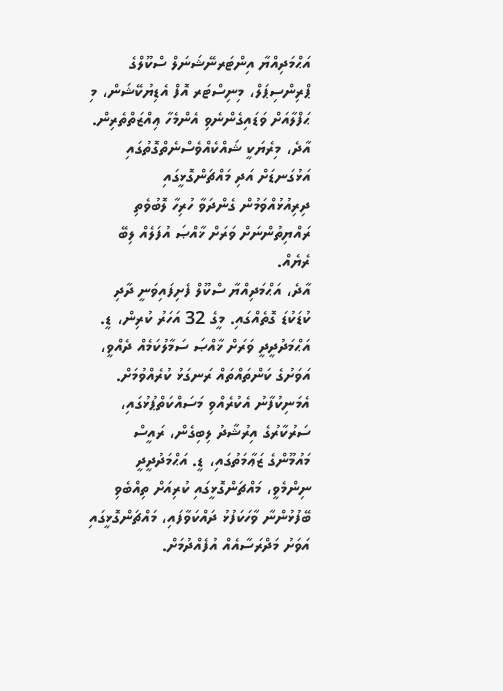އަޙްމަދިއްޔާ އިންޓަރނޭޝަނަލް ސްކޫލްގެ ޕްރިންސިޕަލް، މިނިސްޓަރ އޮފް އެޑިޔުކޭޝަން، މި ޙަފްލާއަށް ވަޑައިގެންނެވި އެންމެހާ ޢިއްޒަތްތެރިން.
އާދެ، މިރެޔަކީ ޝައްކެއްވެސްނެތްގޮތުގައި އަޅުގަނޑަށް އަދި މައްޗަންގޮޅީގައި ދިރިއުޅުއްވަމުން ގެންދަވާ ހުރިހާ ލޮބުވެތި ރައްޔިތުންނަށް ވަރަށް ޚާއްޞަ އުފަލެއް ލިބޭ ރެޔެއް.
އާދެ، އަޙްމަދިއްޔާ ސްކޫލް ފެށިފައިވަނީ ދާދި ކުޑަކުޑަ ގޮތެއްގައި. މީގެ 32 އަހަރު ކުރިން، ޑީ. އަޙްމަދުދީދީ ވަރަށް ޚާއްޞަ ސަމާލުކަމެއް ދެއްވީ، އަވަށުގެ ކަންތައްތައް ރަނގަޅު ކުރެއްވުމަށް. އެމަނިކުފާނު އެކުރެއްވި މަސައްކަތްޕުޅުގައި، ސަރުކާރުގެ އިރުޝާދު ލިބިގެން، ރައީސް މައުމޫންގެ ޒަޢާމަތުގައި، ޑީ. އަޙްމަދުދީދީ ނިންމެވީ، މައްޗަންގޮޅީގައި ކުރިއަށް ތިއްބެވި ބޭފުޅުންނާ ވާހަކަފުޅު ދައްކަވާފައި، މައްޗަންގޮޅީގައި އަވަށު މަދްރަސާއެއް އުފެއްދުމަށް.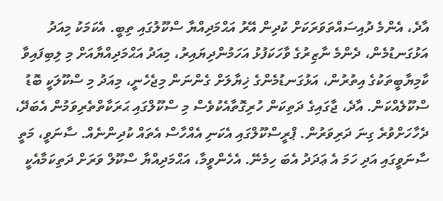އާދެ، އެންމެ ދުއިސައްތަވަރަކަށް ކުދިން އޭރު އަޙްމަދިއްޔާ ސްކޫލުގައި ތިބީ. އެކަމަކު މިއަދު އަޅުގަނޑުމެން، ދެންމެ ނާޒިރުގެ ވާހަކަފުޅު އަހަމުންދިޔައިރު، މިއަދު އަޙްމަދިއްޔާއަށް މި ލިބިފައިވާ ކާމިޔާބީތަކުގެ އިތުރުން، އަޅުގަނޑުމެންގެ ޚިޔާލަށް ގެންނަން މިޖެހެނީ، މިއަދު މި ސްކޫލަކީ ބޮޑު ސްކޫލެއްކަން. އާދެ، ޖާގައިގެ ދަތިކަން ހުރިގޮތާއެކުވެސް މި ސްކޫލްގައި ޙަރަކާތްތެރިވަމުން އެބަދޭ، ދެހާހަށްވުރެ ގިނަ ދަރިވަރުން. ޕްރީސްކޫލްގައި އެކަނި އެއްހާސް އެތައް ކުދިންނެއް. ސާނަވީ، މަތީ ސާނަވީގައި އަދި ހަމަ އެ ޢަދަދު އެބަ ހިމެނޭ. އެހެންވީމާ، އަޙްމަދިއްޔާ ސްކޫލް ވަރަށް ދަތިކަމާއެކީ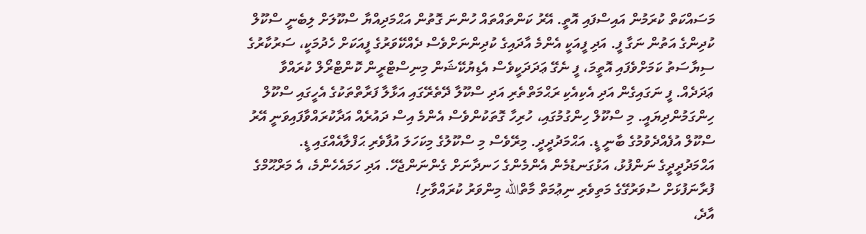މަސައްކަތް ކުރަމުން އައިސްފައި އޮތީ. އޭރު ކަންތައްތައް ހުންނަ ގޮތުން އަޙްމަދިއްޔާ ސްކޫލަށް ލިބެނީ ސްކޫލް ކުދިންގެ އަތުން ނަގާ ފީ. އަދި ފީއަކީ އެންމެ އާދައިގެ ކުދިންނަށްވެސް ދެއްކޭވަރުގެ ފީއަކަށް ހެދުމަކީ، ސަރުކާރުގެ ސިޔާސަތު ކަމަށްވެފައި އޮތީމަ، ފީ ނެގޭ ޢަދަދަކީވެސް އެޑިޔުކޭޝަން މިނިސްޓްރީން ކޮންޓްރޯލް ކުރައްވާ ޢަދަދެއް. ފީ ނަގައިގެން އަދި އެކިއެކި ރަޙްމަތްތެރި އަދި ސްކޫލާ ދޭތެރޭގައި އަޅާލާ ފަރާތްތަކުގެ އެހީގައި ސްކޫލް ހިންގަމުންދިޔައީ. މި ސްކޫލް ހިންގުމުގައި، ހުރިހާ ގޮތަކުންވެސް އެންމެ އިސް ދައުރެއް އަދާކުރައްވާފައިވަނީ އޭރު ސްކޫލް އުފެއްދެވުމުގެ ބާނީ ޑީ. އަޙްމަދުދީދީ. މިރޭވެސް މި ސްކޫލުގެ މިކަހަލަ އުފާވެރި ޙަފްލާއެއްގައި ޑީ. އަޙްމަދުދީދީގެ ނަންފުޅު، އަޅުގަނޑުމެން އެންމެންގެ ހަނދާނަށް ގެންނަންޖެހޭ. އަދި ހަމައެހެންމެ، އެ މަރްޙޫމްގެ ފުރާނަފުޅަށް ސުވަރުގޭގެ މަތިވެރި ނިޢުމަތް މާތްالله މިންވަރު ކުރައްވާށި!
އާދެ،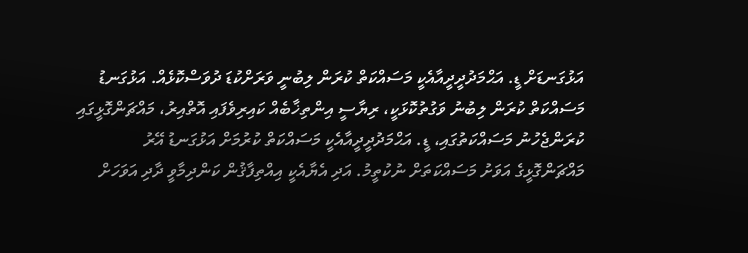އަޅުގަނޑަށް ޑީ. އަޙްމަދުދީދީއާއެކީ މަސައްކަތް ކުރަން ލިބުނީ ވަރަށްކުޑަ ދުވަސްކޮޅެއް. އަޅުގަނޑު މަސައްކަތް ކުރަން ލިބުނު ވަގުތުކޮޅަކީ، ރިޔާސީ އިންތިޚާބެއް ކައިރިވެފައި އޮތްއިރު، މައްޗަންގޮޅީގައި ކުރަންޖެހުނު މަސައްކަތުގައި، ޑީ. އަޙްމަދުދީދީއާއެކީ މަސައްކަތް ކުރުމަށް އަޅުގަނޑު އޭރު މައްޗަންގޮޅީގެ އަވަށު މަސައްކަތަށް ނުކުތީމު. އަދި އެޔާއެކީ އިއްތިފާޤުން ކަންދިމާވީ ދާދި އަވަހަށް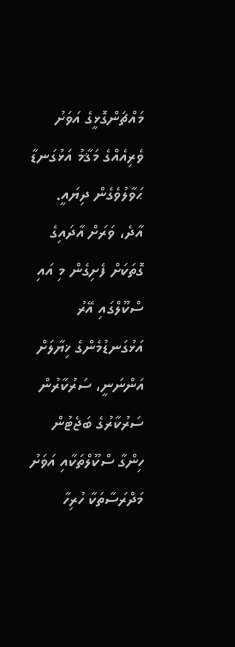މައްޗަންގޮޅީގެ އަވަށު ވެރިއެއްގެ މަޤާމު އަޅުގަނޑާ ޙަވާލުވެގެން ދިޔައީ.
އާދެ، ވަރަށް އާދައިގެ ގޮތަކަށް ފެށިގެން މި އައި ސްކޫލްގައި އޭރު އަޅުގަނޑުމެންގެ ޚިޔާލަށް އަންނަނީ، ސަރުކާރުން ސަރުކާރުގެ ބަޖެޓުން ހިންގާ ސްކޫލްތަކާއި އަވަށު މަދްރަސާތަކާ ހުރިހާ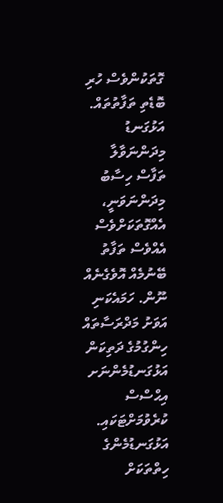ގޮތަކުންވެސް ހުރި ބޮޑެތި ތަފާތުތައް. އަޅުގަނޑު މިދަންނަވާލާ ތަފާސް ހިސާބު މިދަންނަވަނީ، އެއްގޮތަކަށްވެސް އެއްވެސް ތަފާތު ބޭނުމެއް އޮވެގެނެއް ނޫން. ހަމައެކަނި އަވަށު މަދްރަސާތައް ހިންގުމުގެ ދަތިކަން އަޅުގަނޑުމެންނަށ އިޙްސްސް ކުރެވުމަށްޓަކައި. އަޅުގަނޑުމެންގެ ހިތްތަކަށް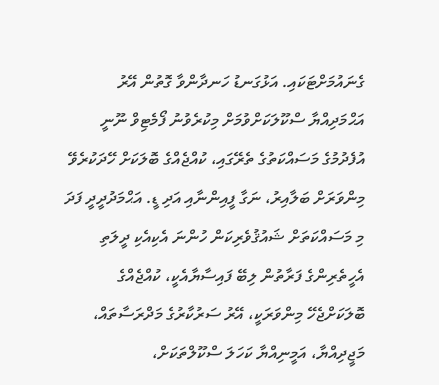ގެނައުމަށްޓަކައި. އަޅުގަނޑު ހަނދާންވާ ގޮތުން އޭރު އަޙްމަދިއްޔާ ސްކޫލަކަށްވުމަށް މިކުރެވުނު ފޯމެޓިވް ނޫނީ އުފެދުމުގެ މަސައްކަތުގެ ތެރޭގައި، ކުއްޖެއްގެ ބޮލަކަށް ހޭދަކުރެވޭ މިންވަރަށް ބަލާއިރު، ނަގާ ފީއިންނާއި އަދި ޑީ. އަޙްމަދުދީދީ ފަދަ މި މަސައްކަތަށް ޝައުޤުވެރިކަން ހުންނަ އެކިއެކި ދީލަތި އެހީތެރިންގެ ފަރާތުން ލިބޭ ފައިސާޔާއެކީ، ކުއްޖެއްގެ ބޮލަކަށްޖެހޭ މިންވަރަކީ، އޭރު ސަރުކާރުގެ މަދްރަސާތައް، މަޖީދިއްޔާ، އަމީނިއްޔާ ކަހަލަ ސްކޫލްތަކަށް،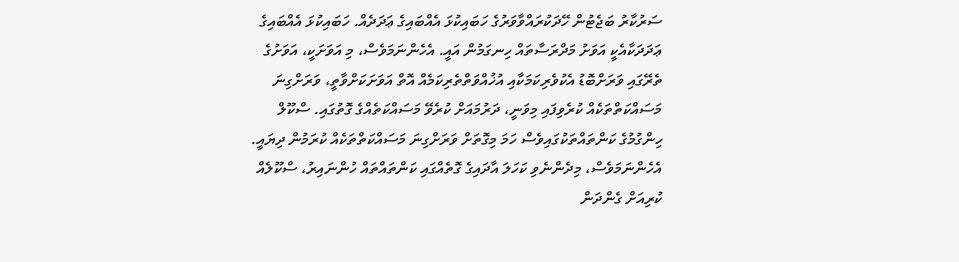ސަރުކާރު ބަޖެޓުން ހޭދަކުރައްވާވަރުގެ ހަބައިކުޅަ އެއްބައިގެ ޢަދަދެއް. ހަބައިކުޅަ އެއްބައިގެ ޢަދަދަކާއެކީ އަވަށު މަދްރަސާތައް ހިނގަމުން އައީ. އެހެންނަމަވެސް، މި އަވަށަކީ، އަވަށުގެ ތެރޭގައި ވަރަށްބޮޑު އެކުވެރިކަމަކާއި އުޚުއްވަތްތެރިކަމެއް އޮތް އަވަށަކަށްވާތީ، ވަރަށްގިނަ މަސައްކަތްތަކެއް ކުރެވިފައި މިވަނީ، ދަރުމައަށް ކުރެވޭ މަސައްކަތެއްގެ ގޮތުގައި. ސްކޫލް ހިންގުމުގެ ކަންތައްތަކުގައިވެސް ހަމަ މިގޮތަށް ވަރަށްގިނަ މަސައްކަތްތަކެއް ކުރަމުން ދިޔައީ. އެހެންނަމަވެސް، މިދެންނެވި ކަހަލަ އާދައިގެ ގޮތެއްގައި ކަންތައްތައް ހުންނައިރު، ސްކޫލެއް ކުރިއަށް ގެންދަން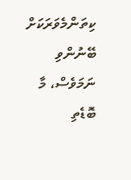ކިތަންމެވަރަކަށް ބޭނުންވި ނަމަވެސް، މާ ބޮޑެތި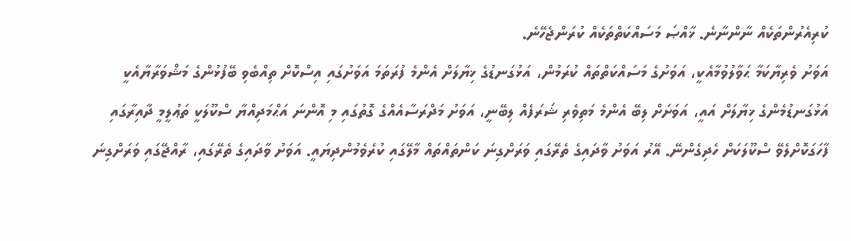ކުރިއެރުންތަކެއް ނާންނާނެ. ޚާއްޞަ މަސައްކަތްތަކެއް ކުރަންޖެހޭނެ.
އަވަށު ވެރިޔާކަމާ ޙަވާލުވުމާއެކީ، އަވަށުގެ މަސައްކަތްތައް ކުރަމުން، އަޅުގަނޑުގެ ޚިޔާލަށް އެންމެ ފުރަތަމަ އަވަށުގައި އިސްކޮށް ތިއްބެވި ބޭފުޅުންގެ މަޝްވަރާޔާއެކީ އަޅުގަނޑުމެންގެ ޚިޔާލަށް އައީ، އަވަށަށް ލިބޭ އެންމެ މަތިވެރި ޝަރަފެއް ލިބޭނީ، އަވަށު މަދްރަސާއެއްގެ ގޮތުގައި މި އޮންނަ އަޙްމަދިއްޔާ ސްކޫލަކީ ތަޢުލީމީ ދާއިރާގައި ފާހަގަކޮށްލެވޭ ސްކޫލަކަށް ހެދިގެންނޭ. އޭރު އަވަށު ވާދައިގެ ތެރޭގައި ވަރަށްގިނަ ކަންތައްތައް މާލޭގައި ކުރެވެމުންދިޔައީ. އަވަށު ވާދައިގެ ތެރޭގައި، ރާއްޖޭގައި ވަރަށްގިނަ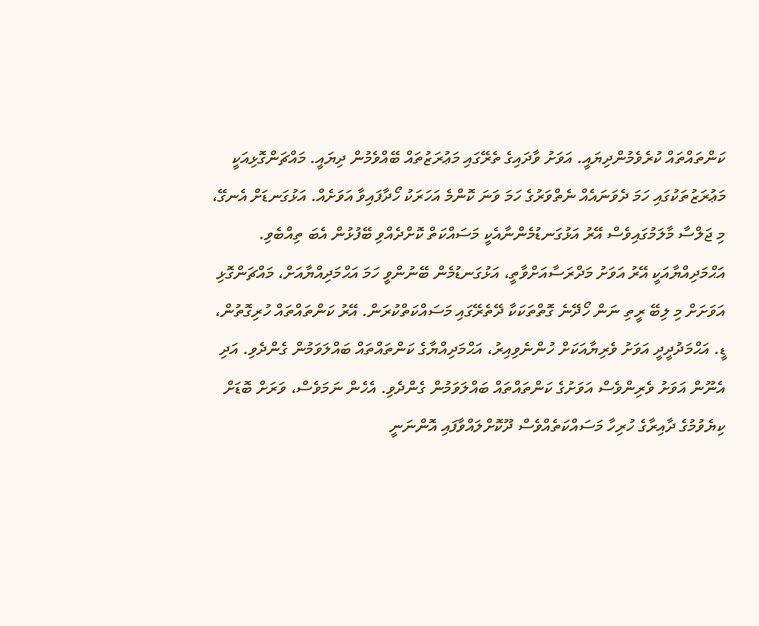ކަންތައްތައް ކުރެވެމުންދިޔައީ. އަވަށު ވާދައިގެ ތެރޭގައި މަޢުރަޒުތައް ބޭއްވެމުން ދިޔައީ. މައްޗަންގޮޅިއަކީ މަޢުރަޒުތަކުގައި ހަމަ ދެވަނައެއް ނެތްވަރުގެ ހަމަ ވަނަ ކޮންމެ އަހަރަކު ހޯދާފައިވާ އަވަށެއް. އަޅުގަނޑަށް އެނގޭ، މި ޖަލްސާ މާލަމުގައިވެސް އޭރު އަޅުގަނޑުމެންނާއެކީ މަސައްކަތް ކޮށްދެއްވި ބޭފުޅުން އެބަ ތިއްބެވި. އަޙްމަދިއްޔާއަކީ އޭރު އަވަށު މަދްރަސާއަށްވާތީ، އަޅުގަނޑުމެން ބޭނުންވީ ހަމަ އަޙްމަދިއްޔާއަށް، މައްޗަންގޮޅި އަވަށަށް މި ލިބޭ ރީތި ނަން ހޯދޭނެ ގޮތްތަކަކާ ދޭތެރޭގައި މަސައްކަތްކުރަން. އޭރު ކަންތައްތައް ހުރިގޮތުން، ޑީ. އަޙްމަދުދީދީ އަވަށު ވެރިޔާއަކަށް ހުންނެވިއިރު، އަޙްމަދިއްޔާގެ ކަންތައްތައް ބައްލަވަމުން ގެންދެވި. އަދި އެނޫން އަވަށު ވެރިންވެސް އަވަށުގެ ކަންތައްތައް ބައްލަވަމުން ގެންދެވި. އެހެން ނަމަވެސް، ވަރަށް ބޮޑަށް ކިޔެވުމުގެ ދާއިރާގެ ހުރިހާ މަސައްކަތެއްވެސް ދޫކޮށްލައްވާފައި އޮންނަނީ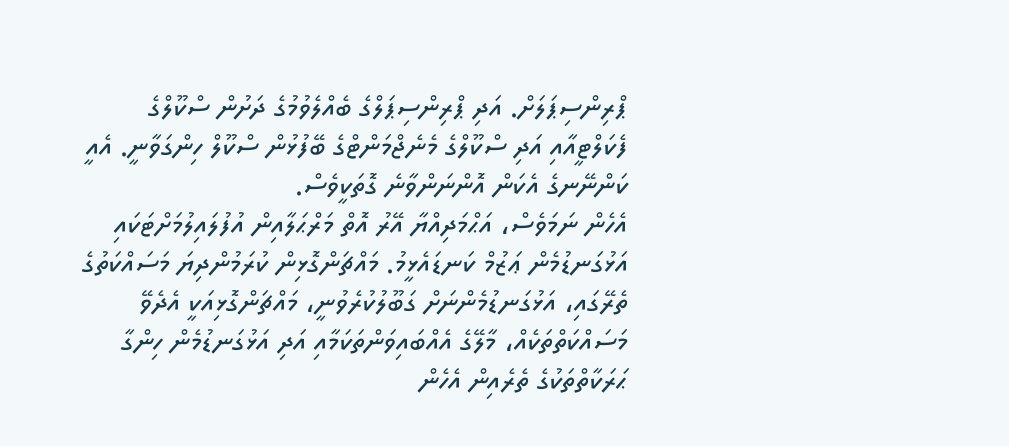ޕްރިންސިޕަލަށް. އަދި ޕްރިންސިޕަލްގެ ބެއްލެވުމުގެ ދަށުން ސްކޫލްގެ ފެކަލްޓީއާއި އަދި ސްކޫލްގެ މެނެޖްމަންޓްގެ ބޭފުޅުން ސްކޫލް ހިންގަވާނީ. އެއީ ކަންނޭނގެ އެކަން އޮންނަންވާނެ ގޮތަކީވެސް.
އެހެން ނަމަވެސް، އަޙްމަދިއްޔާ އޭރު އޮތް މަރްޙަލާއިން އުފުލައިލުމަށްޓަކައި އަޅުގަނޑުމެން ޢަޒުމް ކަނޑައެޅީމު. މައްޗަންގޮޅިން ކުރަމުންދިޔަ މަސައްކަތުގެ ތެރޭގައި، އަޅުގަނޑުމެންނަށް ގަބޫލުކުރެވުނީ، މައްޗަންގޮޅިއަކީ އެދެވޭ މަސައްކަތްތަކެއް، މާލޭގެ އެއްބައިވަންތަކަމާއި އަދި އަޅުގަނޑުމެން ހިންގާ ޙަރަކާތްތަކުގެ ތެރެއިން އެހެން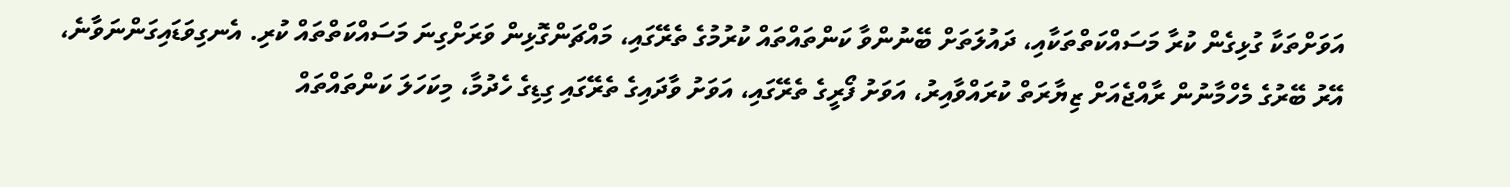އަވަށްތަކާ ގުޅިގެން ކުރާ މަސައްކަތްތަކާއި، ދައުލަތަށް ބޭނުންވާ ކަންތައްތައް ކުރުމުގެ ތެރޭގައި، މައްޗަންގޮޅިން ވަރަށްގިނަ މަސައްކަތްތައް ކުރި. އެނގިވަޑައިގަންނަވާނެ، އޭރު ބޭރުގެ މެހްމާނުން ރާއްޖެއަށް ޒިޔާރަތް ކުރައްވާއިރު، އަވަށު ފޯރީގެ ތެރޭގައި، އަވަށު ވާދައިގެ ތެރޭގައި ގިޑިގެ ހެދުމާ، މިކަހަލަ ކަންތައްތައް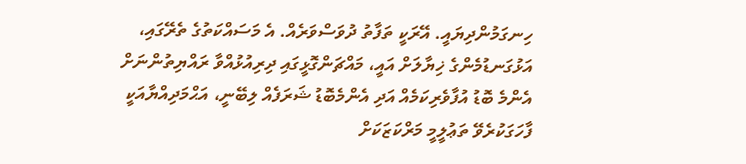ހިނގަމުންދިޔައީ. އޭރަކީ ތަފާތު ދުވަސްވަރެއް. އެ މަސައްކަތުގެ ތެރޭގައި، އަޅުގަނޑުމެންގެ ޚިޔާލަށް އައީ، މައްޗަންގޮޅީގައި ދިރިއުޅުއްވާ ރައްޔިތުންނަށް އެންމެ ބޮޑު އުފާވެރިކަމެއް އަދި އެންމެބޮޑު ޝަރަފެއް ލިބޭނީ، އަޙްމަދިއްޔާއަކީ ފާހަގަކުރެވޭ ތަޢުލީމީ މަރްކަޒަކަށް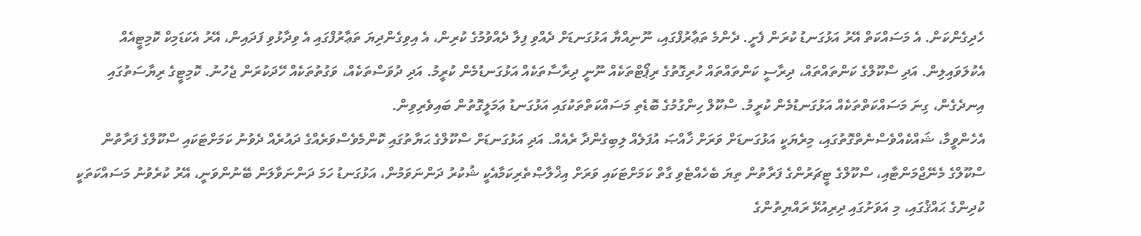ހެދިގެންކަން. އެ މަސައްކަތް އޭރު އަޅުގަނޑު ކުރަން ފެށީ. ދެންމެ ތަޢާރުފްގައި، ނޫނިއްޔާ އަޅުގަނޑަށް ދެއްވި ފިލާ ދެއްވުމުގެ ކުރިން، އެ އިވިގެންދިޔަ ތަޢާރުފްގައި އެ ވިދާޅުވި ފަދައިން، އޭރު އެކަޑަމިކް ކޮމިޓީއެއް އެކުލަވައިލިން. އަދި ސްކޫލްގެ ކަންތައްތައް، ދިރާސީ ކަންތައްތައް ހުރިގޮތުގެ ރިޕޯޓްތަކެއް ނޫނީ ދިރާސާތަކެއް އަޅުގަނޑުމެން ކުރީމު. އަދި ދުވަސްތަކެއް، ވަގުތުތަކެއް ހޭދަކުރަން ޖެހުނު. ކޮމިޓީގެ ރިޔާސަތުގައި އިނދެގެން، ގިނަ މަސައްކަތްތަކެއް އަޅުގަނޑުމެން ކުރީމު. ސްކޫލް ހިންގުމުގެ ބޮޑެތި މަސައްކަތްތަކުގައި އަޅުގަނޑު ޢަމަލީގޮތުން ބައިވެރިވިން.
އެހެންވީމާ، ޝައްކެއްވެސްނެތްގޮތުގައި، މިރެޔަކީ އަޅުގަނޑަށް ވަރަށް ޚާއްޞަ އުފަލެއް ލިބިގެންދާ ރެއެއް. އަދި އަޅުގަނޑަށް ސްކޫލްގެ ޙަޔާތުގައި ކޮންމެވެސްވަރެއްގެ ދައުރެއް ދެވުނު ކަމަށްޓަކައި ސްކޫލްގެ ފަރާތުން ސްކޫލްގެ މެނޭޖްމަންޓާއި، ސްކޫލްގެ ޓީޗަރުންގެ ފަރާތުން ތިޔަ ބެހެއްޓެވި ގާތް ކަމަށްޓަކައި ވަރަށް އިޚްލާޞްތެރިކަމާއެކީ ޝުކުރު ދަންނަވަމުން، އަޅުގަނޑު ހަމަ ދަންނަވާލަން ބޭނުންވަނީ، އޭރު ކުރެވުނު މަސައްކަތަކީ ކުދިންގެ ޙައްޤުގައި، މި އަވަށުގައި ދިރިއުޅޭ ރައްޔިތުންގެ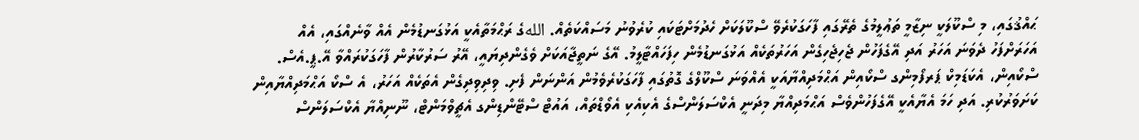ޙައްޤުގައި، މި ސްކޫލަކީ ނިޒާމީ ތަޢުލީމުގެ ތެރޭގައި ފާހަގަކުރެވޭ ސްކޫލަކަށް ހެދުމަށްޓަކައި ކުރެވުނު މަސައްކަތެއް. اللهގެ ރަޙްމަތާއެކީ އަޅުގަނޑުމެން އެއް ވާނެއްގައި، އެއް އަހަރަށްފަހު ދެވަނަ އަހަރު އަދި އޭގެފަހުން ޖެހިޖެހިގެން އަހަރުތަކެއް އަޅުގަނޑުމެން ހިފަހައްޓާލީމު. އޭގެ ނަތީޖާއަކަށް ވެގެންދިޔައީ، އޭރު ސަރުކާރުން ފާހަގަކުރައްވާ އޭ.ޕީ.އެސް. ސްކޯއިން، އެކަޑަމިކް ޕަރފޯމިންގ ސްކޯއިން އަޙްމަދިއްޔާއަކީ އެއްވަނަ ސްކޫލްގެ ގޮތުގައި ފާހަގަކުރެވެމުން އަންނަން ފެށި. ވިދިވިދިގެން އެތަކެއް އަހަރު، އެ ސްކޯ އަޙްމަދިއްޔާއިން ކަށަވަރުކުރި. އަދި ހަމަ އެޔާއެކީ އޭގެފަހުންވެސް އަޙްމަދިއްޔާ މިދަނީ އެކްސަލަންސްގެ އެކިއެކި އެވޯޑްތައް، އައުޓް ސްޓޭންޑިންގ އެޗީވްމަންޓް، ނޫނިއްޔާ އެކްސަލަންސް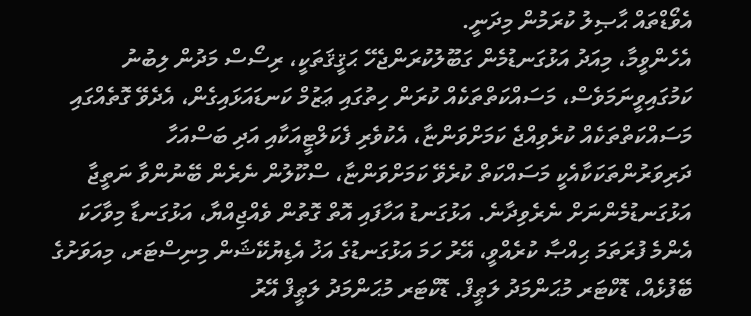އެވޯޑްތައް ޙާޞިލު ކުރަމުން މިދަނީ.
އެހެންވީމާ، މިއަދު އަޅުގަނޑުމެން ގަބޫލުކުރަންޖެހޭ ޙަޤީޤަތަކީ، ރިސޯސް މަދުން ލިބުނު ކަމުގައިވީނަމަވެސް، މަސައްކަތްތަކެއް ކުރަން ހިތުގައި ޢަޒުމް ކަނޑައަޅައިގެން، އެދެވޭ ގޮތެއްގައި މަސައްކަތްތަކެއް ކުރެވިއްޖެ ކަމަށްވަންޏާ، އެކުވެރި ފެކަލްޓީއަކާއި އަދި ބަސްއަހާ ދަރިވަރުންތަކަކާއެކީ މަސައްކަތް ކުރެވޭ ކަމަށްވަންޏާ، ސްކޫލުން ނެރެން ބޭނުންވާ ނަތީޖާ އަޅުގަނޑުމެންނަށް ނެރެވިދާނެ. އަޅުގަނޑު އަހާފައި އޮތް ގޮތުން ވެއްޖިއްޔާ، އަޅުގަނޑާ މިވާހަކަ އެންމެ ފުރަތަމަ ޙިއްޞާ ކުރެއްވީ، އޭރު ހަމަ އަޅުގަނޑުގެ އަޚު އެޑިޔުކޭޝަން މިނިސްޓަރ، މިއަވަށުގެ ބޭފުޅެއް، ޑޮކްޓަރ މުޙަންމަދު ލަޠީފް. ޑޮކްޓަރ މުޙަންމަދު ލަޠީފް އޭރު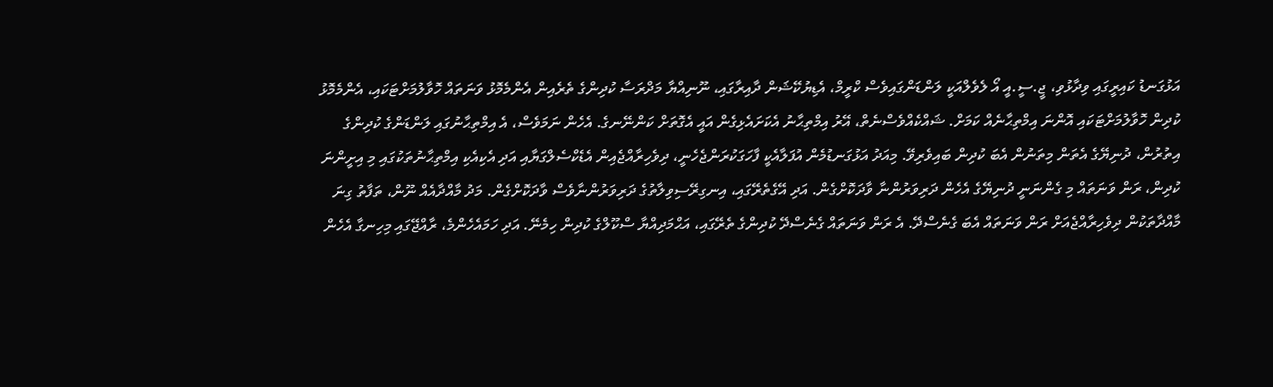އަޅުގަނޑު ކައިރީގައި ވިދާޅުވި، ޖީ.ސީ.އީ އޯ ލެވެލްއަކީ ލަންޑަންގައިވެސް ކްރީމް، އެޑިޔުކޭޝަން ދާއިރާގައި، ނޫނިއްޔާ މަދްރަސާ ކުދިންގެ ތެރެއިން އެންމެމޮޅު ވަނަތައް ހޮވާލުމަށްޓަކައި، އެންމެމޮޅު ކުދިން ހޮވާލުމަށްޓަކައި އޮންނަ އިމްތިޙާނެއް ކަމަށް. ޝައްކެއްވެސްނެތް، އޭރު އިމްތިޙާނު އެކަށައެޅިގެން އައީ އެގޮތަށް ކަންނޭނގެ. އެހެން ނަމަވެސް، އެ އިމްތިޙާނުގައި ލަންޑަންގެ ކުދިންގެ އިތުރުން، ދުނިޔޭގެ އެތަން މިތަނުން އެބަ ކުދިން ބައިވެރިވޭ. މިއަދު އަޅުގަނޑުމެން އުފަލާއެކީ ފާހަގަކުރަންޖެހެނީ، ދިވެހިރާއްޖެއިން އެޑެކްސެލްގަޔާއި އަދި އެކިއެކި އިމްތިޙާނުތަކުގައި މި އިށީންނަ ކުދިން، ރަން ވަނަތައް މި ގެންނަނީ ދުނިޔޭގެ އެހެން ދަރިވަރުންނާ ވާދަކޮށްގެން. އަދި އޭގެތެރޭގައި، އިނގިރޭސިވިލާތުގެ ދަރިވަރުންނާވެސް ވާދަކޮށްގެން. މަދު މާއްދާއެއް ނޫން، ތަފާތު ގިނަ މާއްދާތަކުން ދިވެހިރާއްޖެއަށް ރަން ވަނަތައް އެބަ ގެނެސްދޭ. އެ ރަން ވަނަތައް ގެނެސްދޭ ކުދިންގެ ތެރޭގައި، އަޙްމަދިއްޔާ ސްކޫލްގެ ކުދިން ހިމެނޭ. އަދި ހަމައެހެންމެ، ރާއްޖޭގައި މިހިނގާ އެހެން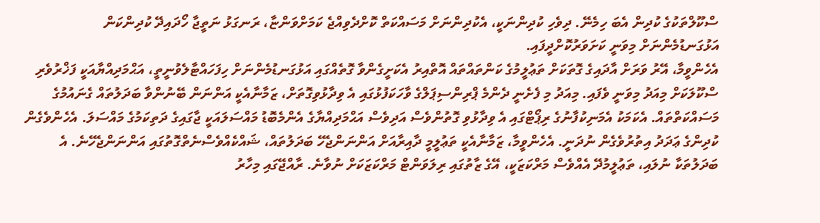ސްކޫލްތަކުގެ ކުދިން އެބަ ހިމެނޭ. ދިވެހި ކުދިންނަކީ، އެކުދިންނަށް މަސައްކަތް ކޮށްދެވިއްޖެ ކަމަށްވަންޏާ، ރަނގަޅު ނަތީޖާ ހޯދައިދޭ ކުދިންކަން އަޅުގަނޑުމެންނަށް މިވަނީ ކަށަވަރުކޮށްދީފައި.
އެހެންވީމާ، އޭރު ވަރަށް އާދައިގެ ގޮތަކަށް ތަޢުލީމުގެ ކަންތައްތައް އޮތްއިރު އެކަށީގެންވާ ގޮތެއްގައި އަޅުގަނޑުމެންނަށް ހިފަހައްޓާލެވުނީތީ، އަޙްމަދިއްޔާއަކީ ފަޚްރުވެރި ސްކޫލަކަށް މިއަދު މިވަނީ ވެފައި. މިއަދު މި ފެށެނީ ދެންމެ ޕްރިންސިޕަލްގެ ވާހަކަފުޅުގައި އެ ވިދާޅުވިގޮތަށް، ޒަމާނާއެކީ އަންނަން ބޭނުންވާ ބަދަލުތައް ގެނައުމުގެ މަސައްކަތްތައް. އެކަމަކު އެމަނިކުފާނުގެ ރިޕޯޓްގައި އެ ވިދާޅުވި ގޮތުންވެސް އަދިވެސް އަޙްމަދިއްޔާގެ އެންމެބޮޑު މައްސަލައަކީ ޖާގައިގެ ދަތިކަމުގެ މައްސަލަ. އެހެންވެގެން ކުދިންގެ ޢަދަދު އިތުރުވެގެން ނުދަނީ. އެހެންވީމާ، ޒަމާނާއެކީ ތަޢުލީމީ ދާއިރާއަށް އަންނަންޖެހޭ ބަދަލުތައް، ޝައްކެއްވެސްނެތްގޮތުގައި އަންނަންޖެހޭނެ. އެ ބަދަލުތަކާ ނުލައި، ތަޢުލީމުދޭ އެއްވެސް މަރްކަޒަކީ، އޭގެ ޒާތުގައި ރިލަވަންޓް މަރްކަޒަކަށް ނުވާނެ. ރާއްޖޭގައި މިހާރު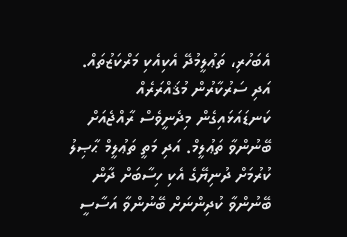އެބަހުރި، ތަޢުލީމުދޭ އެކިއެކި މަރްކަޒުތައް. އަދި ސަރުކާރުން މުޤައްރަރެއް ކަނޑައަޅައިގެން މިދެނީވެސް ރާއްޖެއަށް ބޭނުންވާ ތަޢުލީމް. އަދި މަތީ ތަޢުލީމް ޙާޞިލު ކުރުމަށް ދުނިޔޭގެ އެކި ހިސާބަށް ދާން ބޭނުންވާ ކުދިންނަށް ބޭނުންވާ އަސާސީ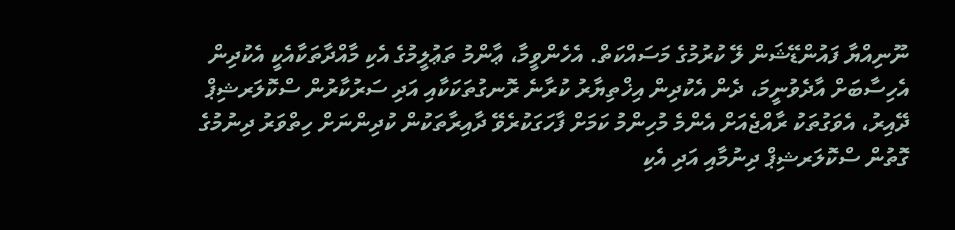ނޫނިއްޔާ ފައުންޑޭޝަން ލޭ ކުރުމުގެ މަސައްކަތް. އެހެންވީމާ، ޢާންމު ތަޢުލީމުގެ އެކި މާއްދާތަކާއެކީ އެކުދިން އެހިސާބަށް އާދެވުނީމަ، ދެން އެކުދިން އިޚްތިޔާރު ކުރާނެ ރޮނގުތަކަކާއި އަދި ސަރުކާރުން ސްކޮލަރޝިޕް ދޭއިރު، އެވަގުތަކު ރާއްޖެއަށް އެންމެ މުހިންމު ކަމަށް ފާހަގަކުރެވޭ ދާއިރާތަކުން ކުދިންނަށް ހިތްވަރު ދިނުމުގެ ގޮތުން ސްކޮލަރޝިޕް ދިނުމާއި އަދި އެކި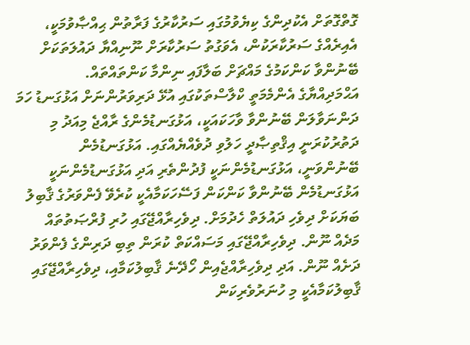ގޮތްގޮތަށް އެކުދިންގެ ކިޔެވުމުގައި ސަރުކާރުގެ ފަރާތުން ޙިއްޞާވުމަކީ، އެއިރެއްގެ ސަރުކާރަކުން، އެވަގުތު ސަރުކާރަށް ނޫނިއްޔާ ދައުލަތަކަށް ބޭނުންވާ ކަންކަމުގެ މައްޗަށް ބަލާފައި ނިންމާ ކަންތައްތައް.
އަޙްމަދިއްޔާގެ އެންމެމަތީ ކްލާސްތަކުގައި އުޅޭ ދަރިވަރުންނަށް އަޅުގަނޑު ހަމަ ދަންނަވާލަން ބޭނުންވާ ވާހަކައަކީ، އަޅުގަނޑުމެންގެ ރާއްޖެ މިއަދު މި ދަތުރުކުރަނީ އިޤްތިޞާދީ ހަލުވި ދުވެއްޔެއްގައި. އަޅުގަނޑުމެން ބޭނުންވަނީ، އަޅުގަނޑުމެންނަކީ ފުދުންތެރި އަދި އަޅުގަނޑުމެންނަކީ އަޅުގަނޑުމެން ބޭނުންވާ ކަންކަން ފަސޭހަކަމާއެކީ ކުރެވޭ ފެންވަރުގެ ޤާބިލު ބަޔަކަށް ދިވެހި ދައުލަތް ހެދުމަށް. ދިވެހިރާއްޖޭގައި ހުރި ފުރްޞަތުތައް މަދެއް ނޫން. ދިވެހިރާއްޖޭގައި މަސައްކަތް ކުރަން ތިބި ދަރިންގެ ފެންވަރު ދަށެއް ނޫން. އަދި ދިވެހިރާއްޖެއިން ހޯދޭނެ ޤާބިލުކަމާއި، ދިވެހިރާއްޖޭގައި ޤާބިލުކަމާއެކީ މި ހުނަރުވެރިކަން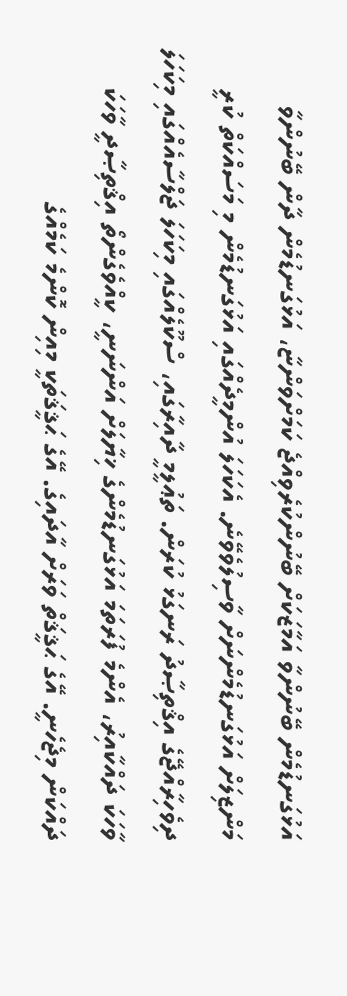އަޅުގަނޑުމެން ބޭނުންވާ އަމާޒަކަށް ބޭނުންކުރެވިއްޖެ ކަމަށްވަންޏާ، އަޅުގަނޑުމެން ދާން ބޭނުންވާ މަންޒިލަށް އަޅުގަނޑުމެންނަށް ވާސިލުވެވޭނެ. އެކަހަލަ އުންމީދެއްގައި އަޅުގަނޑުމެން މި މަސައްކަތް ކުރީ ދިވެހިރާއްޖޭގެ އިޤްތިޞާދު ރަނގަޅު ކުރަން. ތަޢުލީމީ ދާއިރާގައި، ސްކޫލެއްގައި މިކަހަލަ ޖަލްސާއެއްގައި މިކަހަލަ ވާހަކަ ދައްކާއިރު، އެންމެ ފުރަތަމަ އަޅުގަނޑުމެންގެ ޚިޔާލަށް އަންނަނީ، ކީއްވެގެންތޯ އިޤްތިޞާދީ ވާހަކަ ދައްކަން މިޖެހެނީ. އޭގެ ޙަޤީޤަތް ވަރަށް އާދައިގެ. އޭގެ ޙަޤީޤަތަކީ މިއިން ކޮންމެ ކަމެއްގެ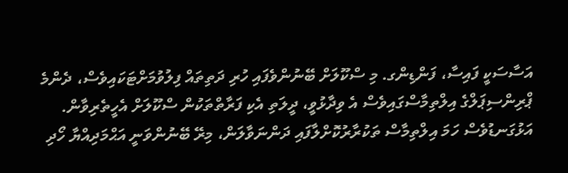އަސާސަކީ ފައިސާ، ފަންޑިންގ. މި ސްކޫލަށް ބޭނުންވެފައި ހުރި ދަތިތައް ފިލުވުމަށްޓަކައިވެސް، ދެންމެ ޕްރިންސިޕަލްގެ އިލްތިމާސްގައިވެސް އެ ވިދާޅުވީ، ދީލަތި އެކި ފަރާތްތަކުން ސްކޫލަށް އެހީތެރިވާން.
އަޅުގަނޑުވެސް ހަމަ އިލްތިމާސް ތަކުރާރުކޮށްލާފައި ދަންނަވާލަން، މިރޭ ބޭނުންވަނީ އަޙްމަދިއްޔާ ހޯދި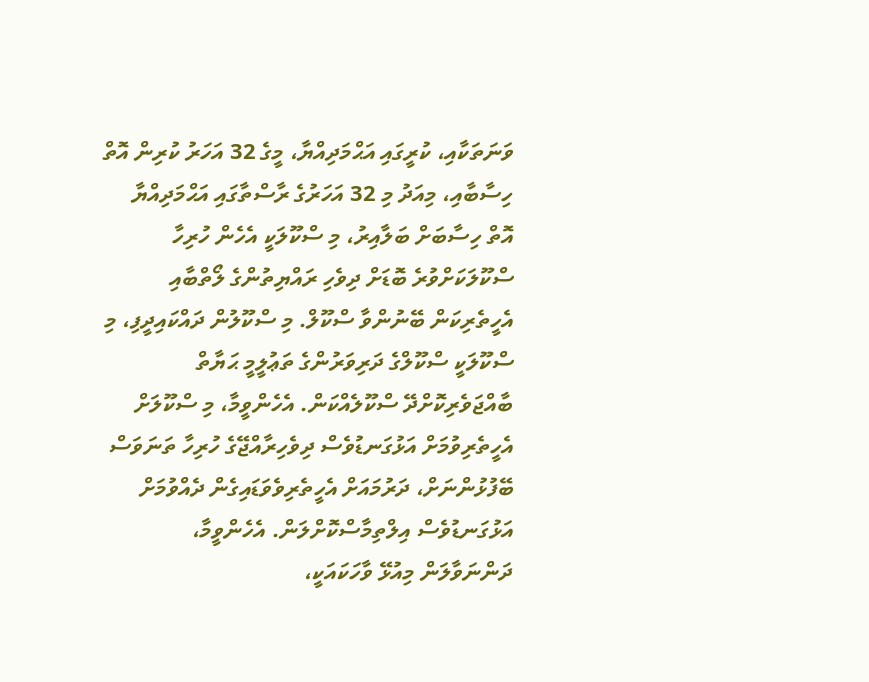ވަނަތަކާއި، ކުރީގައި އަޙްމަދިއްޔާ، މީގެ 32 އަހަރު ކުރިން އޮތް ހިސާބާއި، މިއަދު މި 32 އަހަރުގެ ރާސްތާގައި އަޙްމަދިއްޔާ އޮތް ހިސާބަށް ބަލާއިރު، މި ސްކޫލަކީ އެހެން ހުރިހާ ސްކޫލަކަށްވުރެ ބޮޑަށް ދިވެހި ރައްޔިތުންގެ ލޯތްބާއި އެހީތެރިކަން ބޭނުންވާ ސްކޫލް. މި ސްކޫލުން ދައްކައިދީފި، މި ސްކޫލަކީ ސްކޫލްގެ ދަރިވަރުންގެ ތަޢުލީމީ ޙަޔާތް ބާއްޖަވެރިކޮށްދޭ ސްކޫލެއްކަން. އެހެންވީމާ، މި ސްކޫލަށް އެހީތެރިވުމަށް އަޅުގަނޑުވެސް ދިވެހިރާއްޖޭގެ ހުރިހާ ތަނަވަސް ބޭފުޅުންނަށް، ދަރުމައަށް އެހީތެރިވެވަޑައިގެން ދެއްވުމަށް އަޅުގަނޑުވެސް އިލްތިމާސްކޮށްލަން. އެހެންވީމާ، ދަންނަވާލަން މިއުޅޭ ވާހަކައަކީ،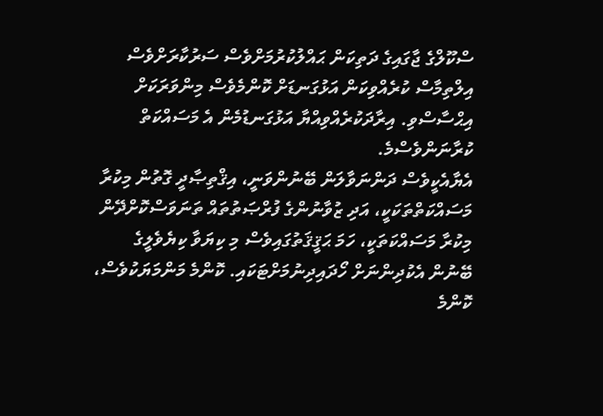ސްކޫލްގެ ޖާގައިގެ ދަތިކަން ޙައްލުކުރުމަށްވެސް ސަރުކާރަށްވެސް އިލްތިމާސް ކުރެއްވިކަން އަޅުގަނޑަށް ކޮންމެވެސް މިންވަރަކަށް އިޙްސާސްވި. އިރާދަކުރެއްވިއްޔާ އަޅުގަނޑުމެން އެ މަސައްކަތް ކުރާނަންވެސްމެ.
އެޔާއެކީވެސް ދަންނަވާލަން ބޭނުންވަނީ، އިޤްތިޞާދީ ގޮތުން މިކުރާ މަސައްކަތްތަކަކީ، އަދި ޒުވާނުންގެ ފުރްޞަތުތައް ތަނަވަސްކޮށްދޭން މިކުރާ މަސައްކަތަކީ، ހަމަ ޙަޤީޤަތުގައިވެސް މި ކިޔަވާ ކިޔެވެލީގެ ބޭނުން އެކުދިންނަށް ހޯދައިދިނުމަށްޓަކައި. ކޮންމެ މަންމަޔަކުވެސް، ކޮންމެ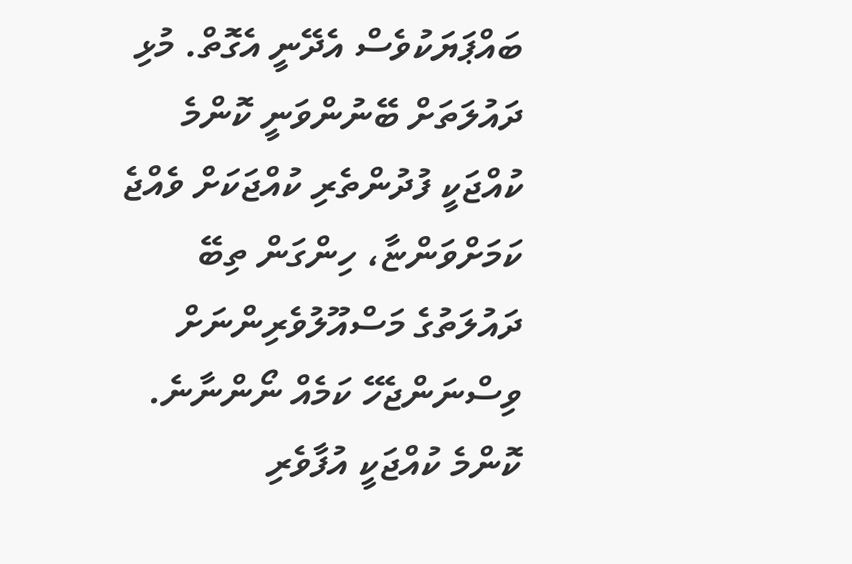ބައްޕަޔަކުވެސް އެދޭނީ އެގޮތް. މުޅި ދައުލަތަށް ބޭނުންވަނީ ކޮންމެ ކުއްޖަކީ ފުދުންތެރި ކުއްޖަކަށް ވެއްޖެ ކަމަށްވަންޏާ، ހިންގަން ތިބޭ ދައުލަތުގެ މަސްއޫލުވެރިންނަށް ވިސްނަންޖެހޭ ކަމެއް ނޯންނާނެ. ކޮންމެ ކުއްޖަކީ އުފާވެރި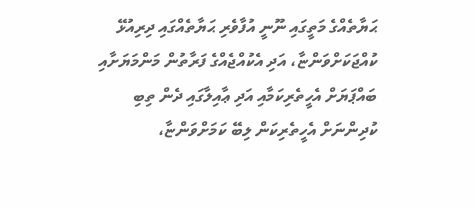ޙަޔާތެއްގެ މަތީގައި ނޫނީ އުފާވެރި ޙަޔާތެއްގައި ދިރިއުޅޭ ކުއްޖަކަށްވަންޏާ، އަދި އެކުއްޖެއްގެ ފަރާތުން މަންމަޔަށާއި ބައްޕަޔަށް އެހީތެރިކަމާއި އަދި ޢާއިލާގައި ދެން ތިބި ކުދިންނަށް އެހީތެރިކަން ލިބޭ ކަމަށްވަންޏާ،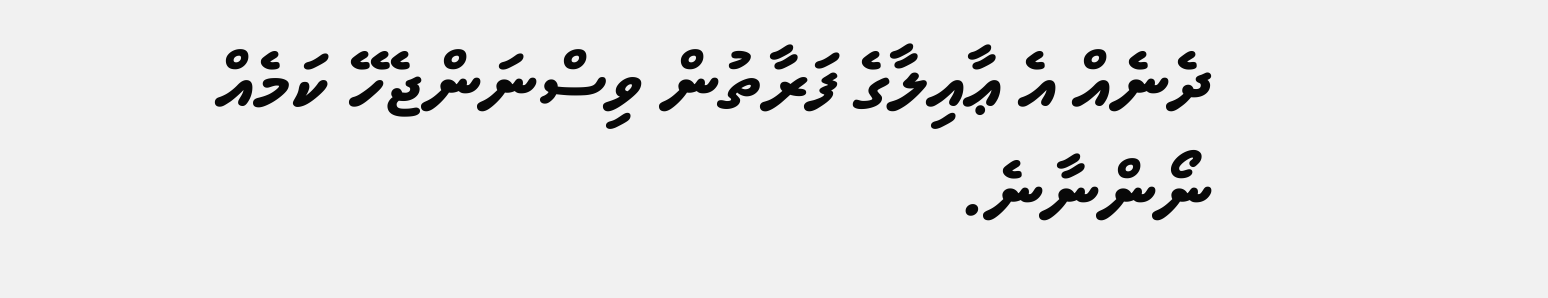ދެނެއް އެ ޢާއިލާގެ ފަރާތުން ވިސްނަންޖެހޭ ކަމެއް ނޯންނާނެ.